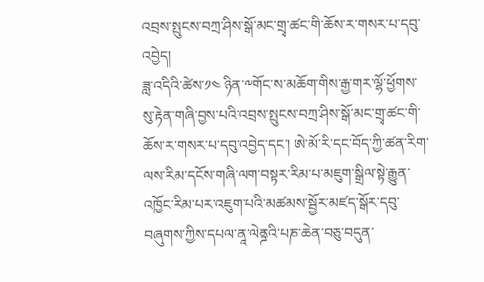འབྲས་སྤུངས་བཀྲ་ཤིས་སྒོ་མང་གྲྭ་ཚང་གི་ཆོས་ར་གསར་པ་དབུ་འབྱེད།
ཟླ་འདིའི་ཚེས་༡༤ ཉིན་༸གོང་ས་མཆོག་གིས་རྒྱ་གར་ལྷོ་ཕྱོགས་སུ་རྟེན་གཞི་བྱས་པའི་འབྲས་སྤུངས་བཀྲ་ཤིས་སྒོ་མང་གྲྭ་ཚང་གི་ཆོས་ར་གསར་པ་དབུ་འབྱེད་དང་། ཨེ་མོ་རི་དང་བོད་ཀྱི་ཚན་རིག་ལས་རིམ་དངོས་གཞི་ལག་བསྟར་རིམ་པ་མཇུག་སྒྲིལ་སྟེ་རྒྱུན་འཁྱོང་རིམ་པར་འཇུག་པའི་མཚམས་སྦྱོར་མཛད་སྒོར་དབུ་བཞུགས་ཀྱིས་དཔལ་ནཱ་ལེནྜའི་པཎ་ཆེན་བཅུ་བདུན་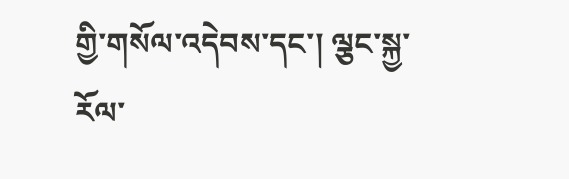གྱི་གསོལ་འདེབས་དང་། ལྕང་སྐྱ་རོལ་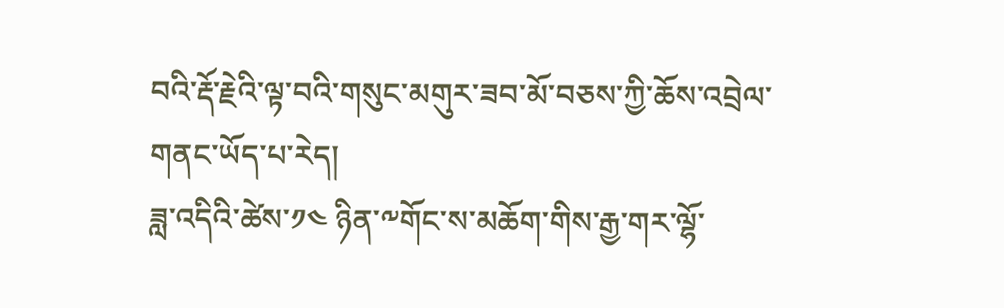བའི་རྡོ་རྗེའི་ལྟ་བའི་གསུང་མགུར་ཟབ་མོ་བཅས་ཀྱི་ཆོས་འབྲེལ་གནང་ཡོད་པ་རེད།
ཟླ་འདིའི་ཚེས་༡༤ ཉིན་༸གོང་ས་མཆོག་གིས་རྒྱ་གར་ལྷོ་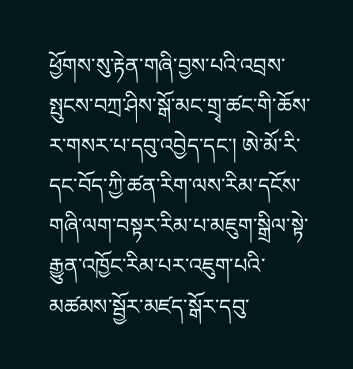ཕྱོགས་སུ་རྟེན་གཞི་བྱས་པའི་འབྲས་སྤུངས་བཀྲ་ཤིས་སྒོ་མང་གྲྭ་ཚང་གི་ཆོས་ར་གསར་པ་དབུ་འབྱེད་དང་། ཨེ་མོ་རི་དང་བོད་ཀྱི་ཚན་རིག་ལས་རིམ་དངོས་གཞི་ལག་བསྟར་རིམ་པ་མཇུག་སྒྲིལ་སྟེ་རྒྱུན་འཁྱོང་རིམ་པར་འཇུག་པའི་མཚམས་སྦྱོར་མཛད་སྒོར་དབུ་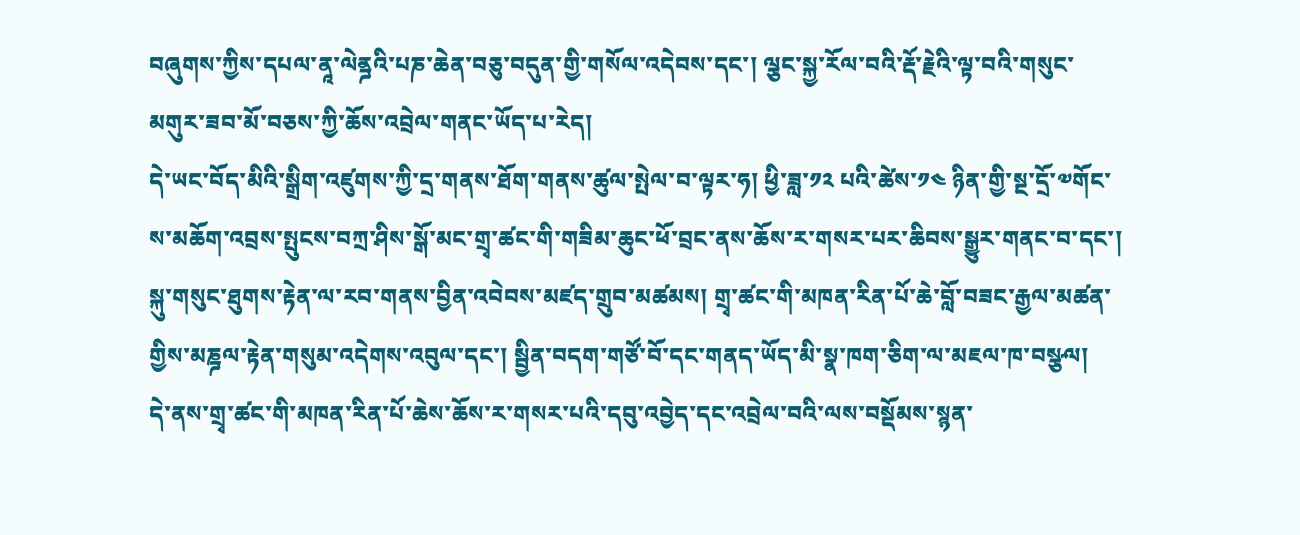བཞུགས་ཀྱིས་དཔལ་ནཱ་ལེནྜའི་པཎ་ཆེན་བཅུ་བདུན་གྱི་གསོལ་འདེབས་དང་། ལྕང་སྐྱ་རོལ་བའི་རྡོ་རྗེའི་ལྟ་བའི་གསུང་མགུར་ཟབ་མོ་བཅས་ཀྱི་ཆོས་འབྲེལ་གནང་ཡོད་པ་རེད།
དེ་ཡང་བོད་མིའི་སྒྲིག་འཛུགས་ཀྱི་དྲ་གནས་ཐོག་གནས་ཚུལ་སྤེལ་བ་ལྟར་ཧ། ཕྱི་ཟླ་༡༢ པའི་ཚེས་༡༤ ཉིན་གྱི་སྔ་དྲོ་༧གོང་ས་མཆོག་འབྲས་སྤུངས་བཀྲ་ཤིས་སྒོ་མང་གྲྭ་ཚང་གི་གཟིམ་ཆུང་ཕོ་བྲང་ནས་ཆོས་ར་གསར་པར་ཆིབས་སྒྱུར་གནང་བ་དང་། སྐུ་གསུང་ཐུགས་རྟེན་ལ་རབ་གནས་བྱིན་འབེབས་མཛད་གྲུབ་མཚམས། གྲྭ་ཚང་གི་མཁན་རིན་པོ་ཆེ་བློ་བཟང་རྒྱལ་མཚན་གྱིས་མཎྜལ་རྟེན་གསུམ་འདེགས་འབུལ་དང་། སྦྱིན་བདག་གཙོ་བོ་དང་གནད་ཡོད་མི་སྣ་ཁག་ཅིག་ལ་མཇལ་ཁ་བསྩལ།
དེ་ནས་གྲྭ་ཚང་གི་མཁན་རིན་པོ་ཆེས་ཆོས་ར་གསར་པའི་དབུ་འབྱེད་དང་འབྲེལ་བའི་ལས་བསྡོམས་སྙན་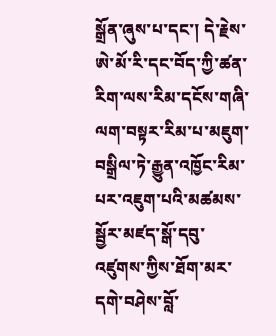སྒྲོན་ཞུས་པ་དང་། དེ་རྗེས་ཨེ་མོ་རི་དང་བོད་ཀྱི་ཚན་རིག་ལས་རིམ་དངོས་གཞི་ལག་བསྟར་རིམ་པ་མཇུག་བསྒྲིལ་ཏེ་རྒྱུན་འཁྱོང་རིམ་པར་འཇུག་པའི་མཚམས་སྦྱོར་མཛད་སྒོ་དབུ་འཛུགས་ཀྱིས་ཐོག་མར་དགེ་བཤེས་བློ་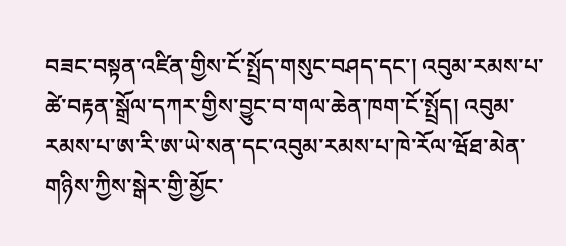བཟང་བསྟན་འཛིན་གྱིས་ངོ་སྤྲོད་གསུང་བཤད་དང་། འབུམ་རམས་པ་ཚེ་བརྟན་སྒྲོལ་དཀར་གྱིས་བྱུང་བ་གལ་ཆེན་ཁག་ངོ་སྤྲོད། འབུམ་རམས་པ་ཨ་རི་ཨ་ཡེ་སན་དང་འབུམ་རམས་པ་ཁེ་རོལ་ཝོཐ་མེན་གཉིས་ཀྱིས་སྒེར་གྱི་མྱོང་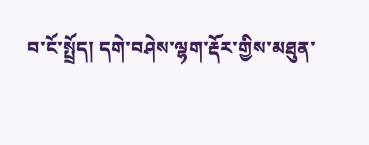བ་ངོ་སྤྲོད། དགེ་བཤེས་ལྷག་རྡོར་གྱིས་མཐུན་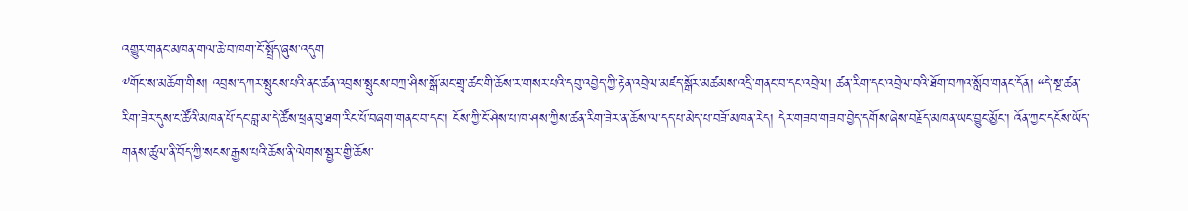འགྱུར་གནང་མཁན་གལ་ཆེ་བ་ཁག་ངོ་སྤྲོད་ཞུས་འདུག
༸གོང་ས་མཆོག་གིས། འབྲས་དཀར་སྤུངས་པའི་ནང་ཚན་འབྲས་སྤུངས་བཀྲ་ཤིས་སྒོ་མང་གྲྭ་ཚང་གི་ཆོས་ར་གསར་པའི་དབུ་འབྱེད་ཀྱི་རྟེན་འབྲེལ་མཛད་སྒོར་མཚམས་འདྲི་གནང་བ་དང་འབྲེལ། ཚན་རིག་དང་འབྲེལ་བའི་ཐོག་བཀའ་སློབ་གནང་དོན། “དེ་སྔ་ཚན་རིག་ཟེར་དུས་ང་ཚོའི་མཁན་པོ་དང་བླ་མ་དེ་ཚོས་ཕྲན་བུ་ཐག་རིང་པོ་བཞག་གནང་བ་དང་། ངོས་ཀྱི་ངོ་ཤེས་པ་ཁ་ཤས་ཀྱིས་ཚན་རིག་ཟེར་ན་ཆོས་ལ་དད་པ་མེད་པ་བཟོ་མཁན་རེད། དེར་གཟབ་གཟབ་བྱེད་དགོས་ཞེས་བརྗོད་མཁན་ཡང་བྱུང་མྱོང་། འོན་ཀྱང་དངོས་ཡོད་གནས་ཚུལ་ནི་བོད་ཀྱི་སངས་རྒྱས་པའི་ཆོས་ནི་ལེགས་སྦྱར་གྱི་ཆོས་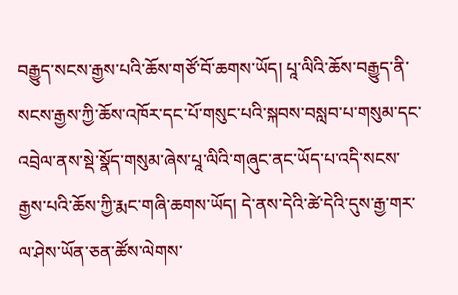བརྒྱུད་སངས་རྒྱས་པའི་ཆོས་གཙོ་བོ་ཆགས་ཡོད། པཱ་ལིའི་ཆོས་བརྒྱུད་ནི་སངས་རྒྱས་ཀྱི་ཆོས་འཁོར་དང་པོ་གསུང་པའི་སྐབས་བསླབ་པ་གསུམ་དང་འབྲེལ་ནས་སྡེ་སྣོད་གསུམ་ཞེས་པཱ་ལིའི་གཞུང་ནང་ཡོད་པ་འདི་སངས་རྒྱས་པའི་ཆོས་ཀྱི་རྨང་གཞི་ཆགས་ཡོད། དེ་ནས་དེའི་ཚེ་དེའི་དུས་རྒྱ་གར་ལ་ཤེས་ཡོན་ཅན་ཚོས་ལེགས་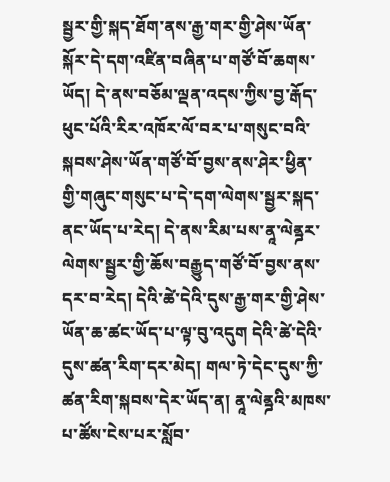སྦྱར་གྱི་སྐད་ཐོག་ནས་རྒྱ་གར་གྱི་ཤེས་ཡོན་སྐོར་དེ་དག་འཛིན་བཞིན་པ་གཙོ་བོ་ཆགས་ཡོད། དེ་ནས་བཅོམ་ལྡན་འདས་ཀྱིས་བྱ་རྒོད་ཕུང་པོའི་རིར་འཁོར་ལོ་བར་པ་གསུང་བའི་སྐབས་ཤེས་ཡོན་གཙོ་བོ་བྱས་ནས་ཤེར་ཕྱིན་གྱི་གཞུང་གསུང་པ་དེ་དག་ལེགས་སྦྱར་སྐད་ནང་ཡོད་པ་རེད། དེ་ནས་རིམ་པས་ནཱ་ལེནྜར་ལེགས་སྦྱར་གྱི་ཆོས་བརྒྱུད་གཙོ་བོ་བྱས་ནས་དར་བ་རེད། དེའི་ཚེ་དེའི་དུས་རྒྱ་གར་གྱི་ཤེས་ཡོན་ཆ་ཚང་ཡོད་པ་ལྟ་བུ་འདུག དེའི་ཚེ་དེའི་དུས་ཚན་རིག་དར་མེད། གལ་ཏེ་དེང་དུས་ཀྱི་ཚན་རིག་སྐབས་དེར་ཡོད་ན། ནཱ་ལེནྜའི་མཁས་པ་ཚོས་ངེས་པར་སློབ་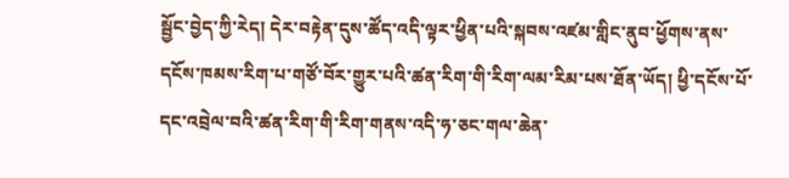སྦྱོང་བྱེད་ཀྱི་རེད། དེར་བརྟེན་དུས་ཚོད་འདི་ལྟར་ཕྱིན་པའི་སྐབས་འཛམ་གླིང་ནུབ་ཕྱོགས་ནས་དངོས་ཁམས་རིག་པ་གཙོ་བོར་གྱུར་པའི་ཚན་རིག་གི་རིག་ལམ་རིམ་པས་ཐོན་ཡོད། ཕྱི་དངོས་པོ་དང་འབྲེལ་བའི་ཚན་རིག་གི་རིག་གནས་འདི་ཧ་ཅང་གལ་ཆེན་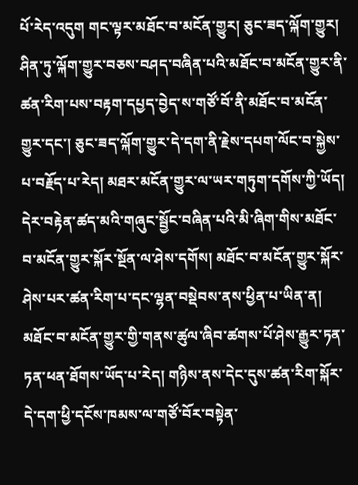པོ་རེད་འདུག གང་ལྟར་མཐོང་བ་མངོན་གྱུར། ཅུང་ཟད་ལྐོག་གྱུར། ཤིན་ཏུ་ལྐོག་གྱུར་བཅས་བཤད་བཞིན་པའི་མཐོང་བ་མངོན་གྱུར་ནི་ཚན་རིག་པས་བརྟག་དཔྱད་བྱེད་ས་གཙོ་བོ་ནི་མཐོང་བ་མངོན་གྱུར་དང་། ཅུང་ཟད་ལྐོག་གྱུར་དེ་དག་ནི་རྗེས་དཔག་ལོང་བ་སྐྱེས་པ་བརྗོད་པ་རེད། མཐར་མངོན་གྱུར་ལ་ཡར་གཏུག་དགོས་ཀྱི་ཡོད། དེར་བརྟེན་ཚད་མའི་གཞུང་སྦྱོང་བཞིན་པའི་མི་ཞིག་གིས་མཐོང་བ་མངོན་གྱུར་སྐོར་སྔོན་ལ་ཤེས་དགོས། མཐོང་བ་མངོན་གྱུར་སྐོར་ཤེས་པར་ཚན་རིག་པ་དང་ལྷན་བསྡེབས་ནས་ཕྱིན་པ་ཡིན་ན། མཐོང་བ་མངོན་གྱུར་གྱི་གནས་ཚུལ་ཞིབ་ཚགས་པོ་ཤེས་རྒྱུར་ཏན་ཏན་ཕན་ཐོགས་ཡོད་པ་རེད། གཉིས་ནས་དེང་དུས་ཚན་རིག་སྐོར་དེ་དག་ཕྱི་དངོས་ཁམས་ལ་གཙོ་བོར་བསྟེན་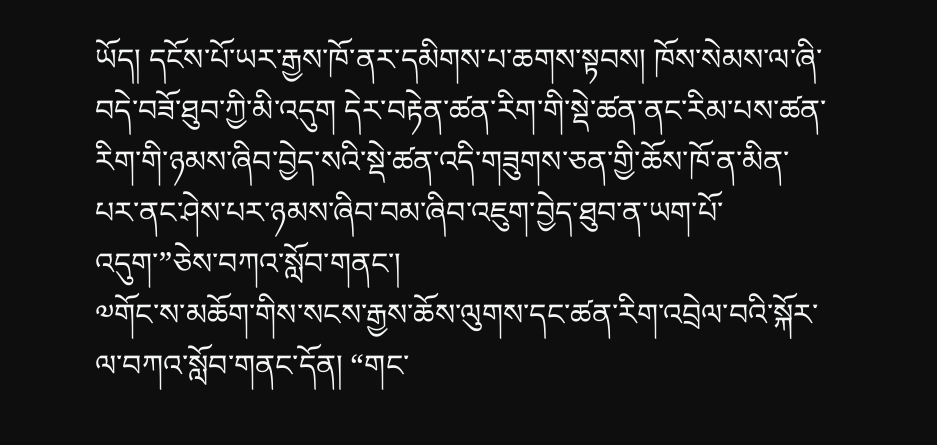ཡོད། དངོས་པོ་ཡར་རྒྱས་ཁོ་ནར་དམིགས་པ་ཆགས་སྟབས། ཁོས་སེམས་ལ་ཞི་བདེ་བཟོ་ཐུབ་ཀྱི་མི་འདུག དེར་བརྟེན་ཚན་རིག་གི་སྡེ་ཚན་ནང་རིམ་པས་ཚན་རིག་གི་ཉམས་ཞིབ་བྱེད་སའི་སྡེ་ཚན་འདི་གཟུགས་ཅན་གྱི་ཆོས་ཁོ་ན་མིན་པར་ནང་ཤེས་པར་ཉམས་ཞིབ་བམ་ཞིབ་འཇུག་བྱེད་ཐུབ་ན་ཡག་པོ་འདུག་”ཅེས་བཀའ་སློབ་གནང་།
༧གོང་ས་མཆོག་གིས་སངས་རྒྱས་ཆོས་ལུགས་དང་ཚན་རིག་འབྲེལ་བའི་སྐོར་ལ་བཀའ་སློབ་གནང་དོན། “གང་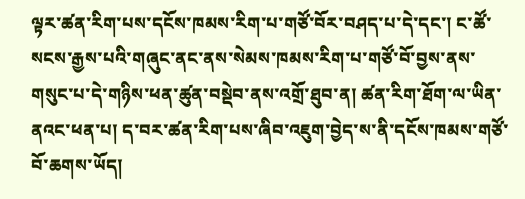ལྟར་ཚན་རིག་པས་དངོས་ཁམས་རིག་པ་གཙོ་བོར་བཤད་པ་དེ་དང་། ང་ཚོ་སངས་རྒྱས་པའི་གཞུང་ནང་ནས་སེམས་ཁམས་རིག་པ་གཙོ་བོ་བྱས་ནས་གསུང་པ་དེ་གཉིས་ཕན་ཚུན་བསྡེབ་ནས་འགྲོ་ཐུབ་ན། ཚན་རིག་ཐོག་ལ་ཡིན་ནའང་ཕན་པ། ད་བར་ཚན་རིག་པས་ཞིབ་འཇུག་བྱེད་ས་ནི་དངོས་ཁམས་གཙོ་བོ་ཆགས་ཡོད།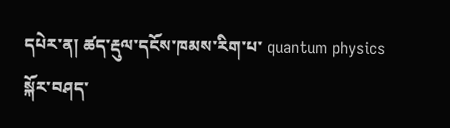དཔེར་ན། ཚད་རྡུལ་དངོས་ཁམས་རིག་པ་ quantum physics སྐོར་བཤད་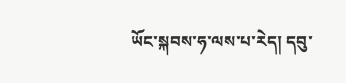ཡོང་སྐབས་ཧ་ལས་པ་རེད། དབུ་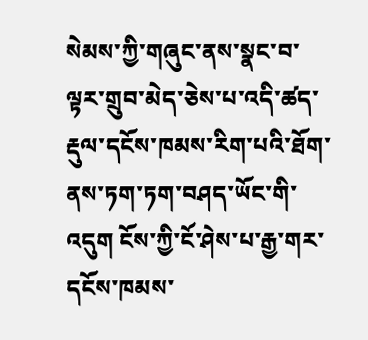སེམས་ཀྱི་གཞུང་ནས་སྣང་བ་ལྟར་གྲུབ་མེད་ཅེས་པ་འདི་ཚད་རྡུལ་དངོས་ཁམས་རིག་པའི་ཐོག་ནས་ཏག་ཏག་བཤད་ཡོང་གི་འདུག ངོས་ཀྱི་ངོ་ཤེས་པ་རྒྱ་གར་དངོས་ཁམས་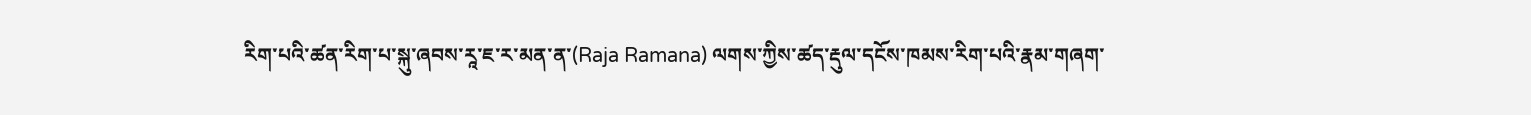རིག་པའི་ཚན་རིག་པ་སྐུ་ཞབས་རཱ་ཇ་ར་མན་ན་(Raja Ramana) ལགས་ཀྱིས་ཚད་རྡུལ་དངོས་ཁམས་རིག་པའི་རྣམ་གཞག་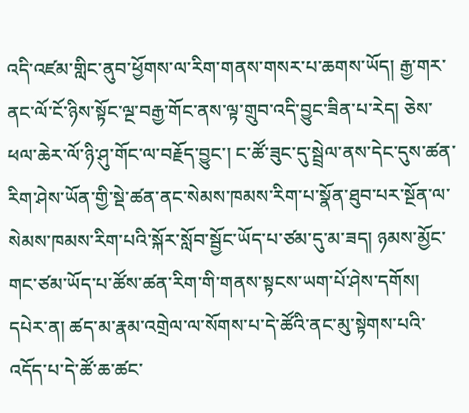འདི་འཛམ་གླིང་ནུབ་ཕྱོགས་ལ་རིག་གནས་གསར་པ་ཆགས་ཡོད། རྒྱ་གར་ནང་ལོ་ངོ་ཉིས་སྟོང་ལྔ་བརྒྱ་གོང་ནས་ལྟ་གྲུབ་འདི་བྱུང་ཟིན་པ་རེད། ཅེས་ཕལ་ཆེར་ལོ་ཉི་ཤུ་གོང་ལ་བརྗོད་བྱུང་། ང་ཚོ་ཟུང་དུ་སྦྲེལ་ནས་དེང་དུས་ཚན་རིག་ཤེས་ཡོན་གྱི་སྡེ་ཚན་ནང་སེམས་ཁམས་རིག་པ་སྣོན་ཐུབ་པར་སྔོན་ལ་སེམས་ཁམས་རིག་པའི་སྐོར་སློབ་སྦྱོང་ཡོད་པ་ཙམ་དུ་མ་ཟད། ཉམས་མྱོང་གང་ཙམ་ཡོད་པ་ཚོས་ཚན་རིག་གི་གནས་སྟངས་ཡག་པོ་ཤེས་དགོས། དཔེར་ན། ཚད་མ་རྣམ་འགྲེལ་ལ་སོགས་པ་དེ་ཚོའི་ནང་མུ་སྟེགས་པའི་འདོད་པ་དེ་ཚོ་ཆ་ཚང་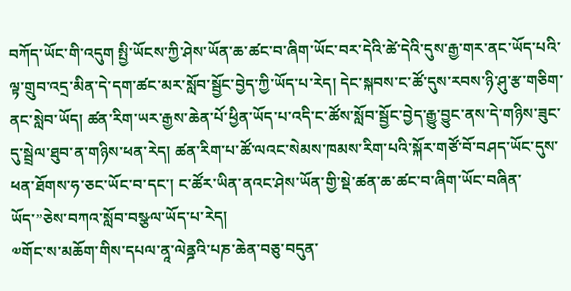བཀོད་ཡོང་གི་འདུག སྤྱི་ཡོངས་ཀྱི་ཤེས་ཡོན་ཆ་ཚང་བ་ཞིག་ཡོང་བར་དེའི་ཚེ་དེའི་དུས་རྒྱ་གར་ནང་ཡོད་པའི་ལྟ་གྲུབ་འདྲ་མིན་དེ་དག་ཚང་མར་སློབ་སྦྱོང་བྱེད་ཀྱི་ཡོད་པ་རེད། དེང་སྐབས་ང་ཚོ་དུས་རབས་ཉི་ཤུ་རྩ་གཅིག་ནང་སླེབ་ཡོད། ཚན་རིག་ཡར་རྒྱས་ཆེན་པོ་ཕྱིན་ཡོད་པ་འདི་ང་ཚོས་སློབ་སྦྱོང་བྱེད་རྒྱུ་བྱུང་ནས་དེ་གཉིས་ཟུང་དུ་སྦྲེལ་ཐུབ་ན་གཉིས་ཕན་རེད། ཚན་རིག་པ་ཚོ་ལའང་སེམས་ཁམས་རིག་པའི་སྐོར་གཙོ་བོ་བཤད་ཡོང་དུས་ཕན་ཐོགས་ཧ་ཅང་ཡོང་བ་དང་། ང་ཚོར་ཡིན་ནའང་ཤེས་ཡོན་གྱི་སྡེ་ཚན་ཆ་ཚང་བ་ཞིག་ཡོང་བཞིན་ཡོད་”ཅེས་བཀའ་སློབ་བསྩལ་ཡོད་པ་རེད།
༧གོང་ས་མཆོག་གིས་དཔལ་ནཱ་ལེནྜའི་པཎ་ཆེན་བཅུ་བདུན་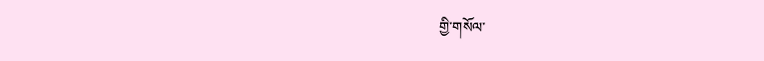གྱི་གསོལ་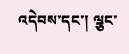འདེབས་དང་། ལྕང་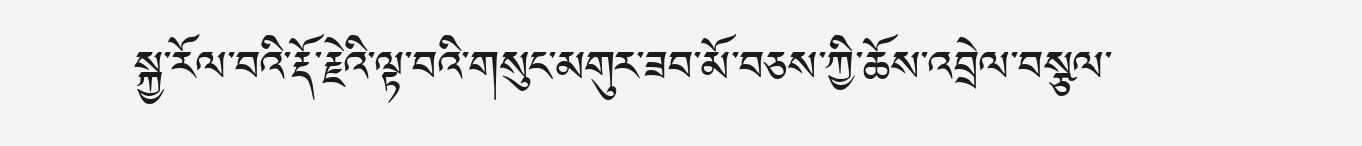སྐྱ་རོལ་བའི་རྡོ་རྗེའི་ལྟ་བའི་གསུང་མགུར་ཟབ་མོ་བཅས་ཀྱི་ཆོས་འབྲེལ་བསྩལ་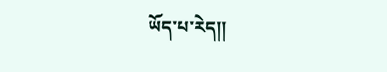ཡོད་པ་རེད།།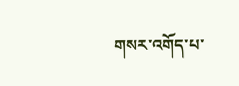གསར་འགོད་པ་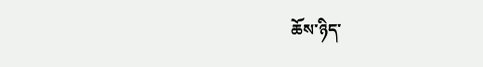ཆོས་ཉིད་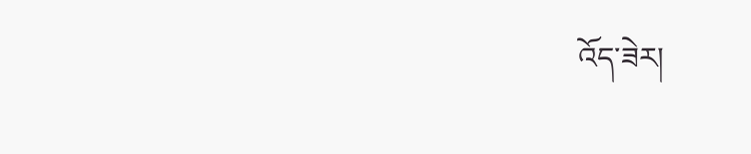འོད་ཟེར།